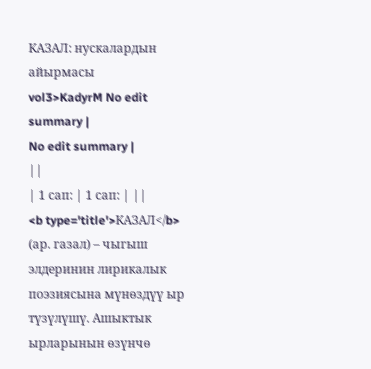КАЗАЛ: нускалардын айырмасы
vol3>KadyrM No edit summary |
No edit summary |
||
| 1 сап: | 1 сап: | ||
<b type='title'>КАЗАЛ</b> (ар. газал) – чыгыш элдеринин лирикалык поэзиясына мүнөздүү ыр түзүлүшү. Ашыктык ырларынын өзүнчө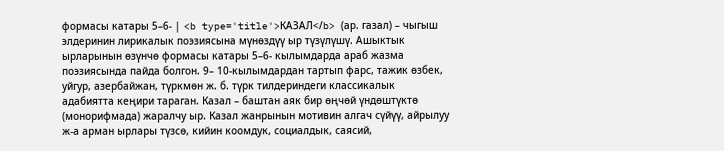формасы катары 5–6- | <b type='title'>КАЗАЛ</b> (ар. газал) – чыгыш элдеринин лирикалык поэзиясына мүнөздүү ыр түзүлүшү. Ашыктык ырларынын өзүнчө формасы катары 5–6- кылымдарда араб жазма поэзиясында пайда болгон. 9– 10-кылымдардан тартып фарс, тажик өзбек, уйгур, азербайжан, түркмөн ж. б. түрк тилдериндеги классикалык адабиятта кеңири тараган. Казал – баштан аяк бир өңчөй үндөштүктө (монорифмада) жаралчу ыр. Казал жанрынын мотивин алгач сүйүү, айрылуу ж-а арман ырлары түзсө, кийин коомдук, социалдык, саясий,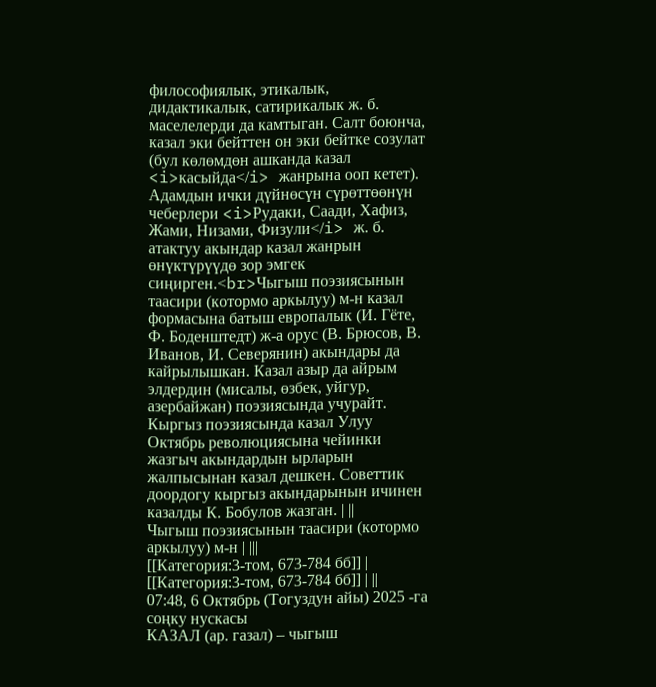философиялык, этикалык, дидактикалык, сатирикалык ж. б. маселелерди да камтыган. Салт боюнча, казал эки бейттен он эки бейтке созулат (бул көлөмдөн ашканда казал <i>касыйда</i> жанрына ооп кетет). Адамдын ички дүйнөсүн сүрөттөөнүн чеберлери <i>Рудаки, Саади, Хафиз, Жами, Низами, Физули</i> ж. б. атактуу акындар казал жанрын өнүктүрүүдө зор эмгек сиңирген.<br>Чыгыш поэзиясынын таасири (котормо аркылуу) м-н казал формасына батыш европалык (И. Гёте, Ф. Боденштедт) ж-а орус (В. Брюсов, В. Иванов, И. Северянин) акындары да кайрылышкан. Казал азыр да айрым элдердин (мисалы, өзбек, уйгур, азербайжан) поэзиясында учурайт. Кыргыз поэзиясында казал Улуу Октябрь революциясына чейинки жазгыч акындардын ырларын жалпысынан казал дешкен. Советтик доордогу кыргыз акындарынын ичинен казалды К. Бобулов жазган. | ||
Чыгыш поэзиясынын таасири (котормо аркылуу) м-н | |||
[[Категория:3-том, 673-784 бб]] | [[Категория:3-том, 673-784 бб]] | ||
07:48, 6 Октябрь (Тогуздун айы) 2025 -га соңку нускасы
КАЗАЛ (ар. газал) – чыгыш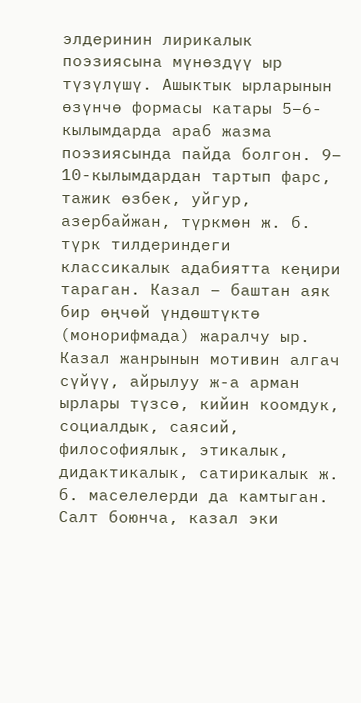элдеринин лирикалык поэзиясына мүнөздүү ыр түзүлүшү. Ашыктык ырларынын өзүнчө формасы катары 5–6- кылымдарда араб жазма поэзиясында пайда болгон. 9– 10-кылымдардан тартып фарс, тажик өзбек, уйгур, азербайжан, түркмөн ж. б. түрк тилдериндеги классикалык адабиятта кеңири тараган. Казал – баштан аяк бир өңчөй үндөштүктө (монорифмада) жаралчу ыр. Казал жанрынын мотивин алгач сүйүү, айрылуу ж-а арман ырлары түзсө, кийин коомдук, социалдык, саясий, философиялык, этикалык, дидактикалык, сатирикалык ж. б. маселелерди да камтыган. Салт боюнча, казал эки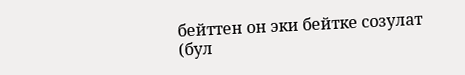бейттен он эки бейтке созулат (бул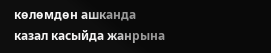көлөмдөн ашканда казал касыйда жанрына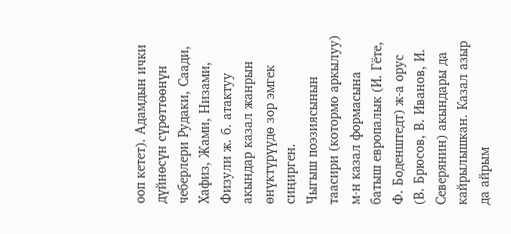ооп кетет). Адамдын ички дүйнөсүн сүрөттөөнүн чеберлери Рудаки, Саади, Хафиз, Жами, Низами, Физули ж. б. атактуу акындар казал жанрын өнүктүрүүдө зор эмгек сиңирген.
Чыгыш поэзиясынын таасири (котормо аркылуу) м-н казал формасына батыш европалык (И. Гёте, Ф. Боденштедт) ж-а орус (В. Брюсов, В. Иванов, И. Северянин) акындары да кайрылышкан. Казал азыр да айрым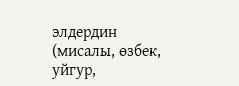элдердин (мисалы, өзбек, уйгур,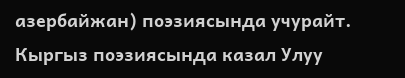азербайжан) поэзиясында учурайт. Кыргыз поэзиясында казал Улуу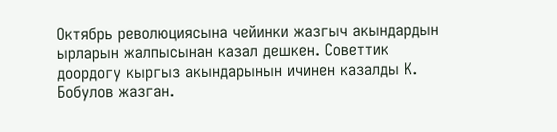Октябрь революциясына чейинки жазгыч акындардын ырларын жалпысынан казал дешкен. Советтик доордогу кыргыз акындарынын ичинен казалды К. Бобулов жазган.